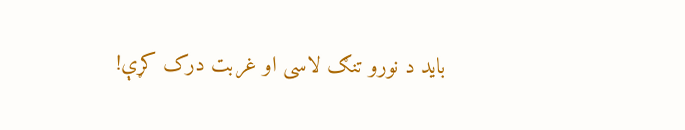بايد د نورو تنګ لاسی او غربت درک کړې!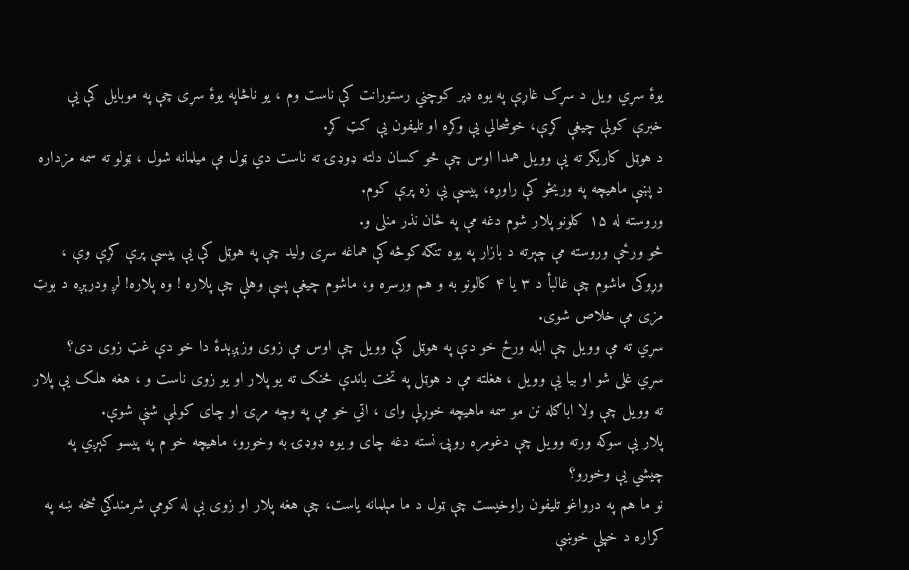يوۀ سړي ويل د سړک غاړې په يوه ډېر کوچني رستورانت کې ناست وم ، يو ناڅاپه يوۀ سړی چې په موبايل کې يې خبرې کولې چيغې کړې، خوشحالي يې وکړه او تليفون يې کټ کړ.
د هوټل کاريګر ته يې وویل همدا اوس چې څو کسان دلته ډوډۍ ته ناست دي ټول مې ميلمانه شول ، ټولو ته سمه مزداره د پښې ماهيچه په وريځو کې راوړه، پيسې يې زه پرې کوم.
وروسته له ۱۵ کلونو پلار شوم دغه مې په ځان نذر منلی و.
څو ورځې وروسته مې چېرته د بازار په يوه تنګه کوڅه کې هماغه سړی وليد چې په هوټل کې يې پيسې پرې کړې وې ، وړوکی ماشوم چې غالبأ د ۳ يا ۴ کالونو به و هم ورسره و، ماشوم چيغې پسې وهلې چې پلاره ! وه پلاره! لږ ودرېږه د بوټ مزی مې خلاص شوی.
سړي ته مې وويل چې ابله ورځ خو دې په هوټل کې وویل چې اوس مې زوی وزېږېدۀ دا خو دې غټ زوی دی؟
سړي غلی شو او بيا يې وويل ، هغلته مې د هوټل په تخت باندې څنګ ته يو پلار او يو زوی ناست و ، هغه هلک يې پلار ته وویل چې ولا اباګله نن مو سمه ماهيچه خوړلې وای ، اتي خو مې په وچه مړۍ او چای کولمې شنې شوې.
پلار يې سوکه ورته وويل چې دغومره روپۍ نسته دغه چای و يوه ډوډۍ به وخورو، ماهيچه خو م په پيسو کېږي په چيشي يې وخورو؟
نو ما هم په درواغو تليفون راوخيست چې ټول د ما مېلمانه ياست، چې هغه پلار او زوی بې له کومې شرمندګي څخه ښه په کراره د خپلې خوښې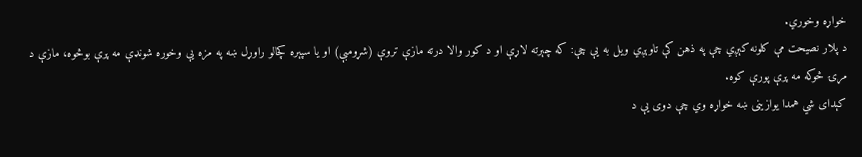خواړه وخوري.
د پلار نصيحت مې کلونه کېږي چې په ذهن کې تاوېږي ویل به يې چې: که چېرته لاړې او د کور والا درته مازې تروې (شړومبې) او يا سپېره کچالو راوړل ښه په مزه يې وخوره شونډې مه پرې بوڅوه، مازې د مړۍ څوکه مه پرې پورې کوه.
کېدای شي همدا يوازينی ښه خواړه وي چې دوی يې د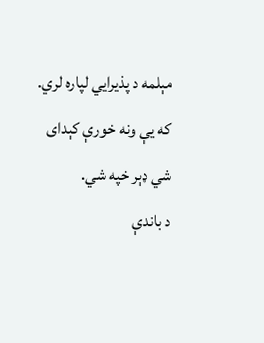مېلمه د پذيرايي لپاره لري.
که يې ونه خورې کېدای شي ډېر خپه شي.
د باندې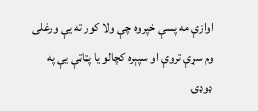اوازې مه پسې خپروه چې ولا کور ته يې ورغلی وم سړې تروې او سپېره کچالو يا پټاټې يې په ډوډۍ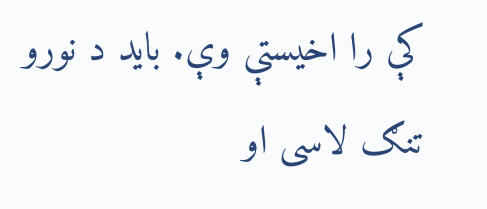کې را اخيستې وې. بايد د نورو تنګ لاسی او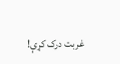غربت درک کړې!